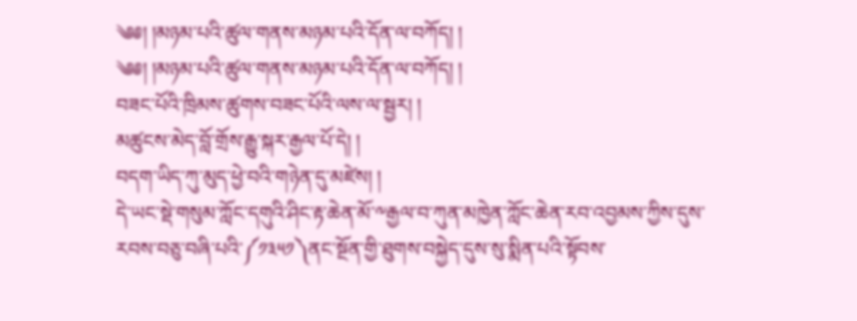༄༅། །མཉམ་པའི་ཚུལ་གནས་མཉམ་པའི་དོན་ལ་བཀོད། །
༄༅། །མཉམ་པའི་ཚུལ་གནས་མཉམ་པའི་དོན་ལ་བཀོད། །
བཟང་པོའི་ཁྲིམས་ཚུགས་བཟང་པོའི་ལས་ལ་སྦྱར། །
མཚུངས་མེད་བློ་གྲོས་རྒྱུ་སྐར་རྒྱལ་པོ་དེ། །
བདག་ཡིད་ཀུ་མུད་ཕྱེ་བའི་གཉེན་དུ་མཛེས། །
དེ་ཡང་སྡེ་གསུམ་ཀློང་དགུའི་ཤིང་རྟ་ཆེན་མོ་༸རྒྱལ་བ་ཀུན་མཁྱེན་ཀློང་ཆེན་རབ་འབྱམས་ཀྱིས་དུས་རབས་བཅུ་བཞི་པའི་༼༡༣༥༡༽ནང་སྔོན་གྱི་ཐུགས་བསྐྱེད་དུས་སུ་སྨིན་པའི་སྟོབས་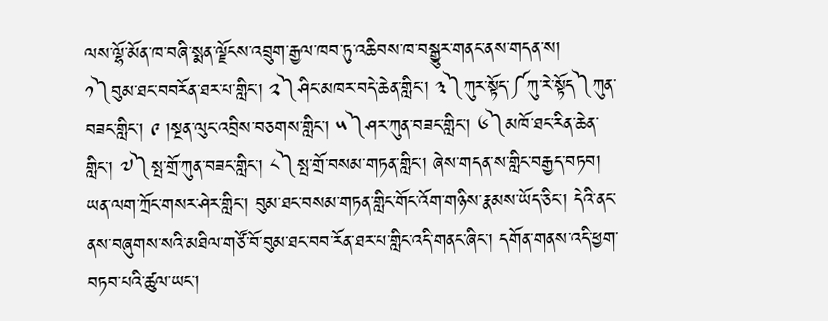ལས་ལྷོ་མོན་ཁ་བཞི་སྨན་ལྗོངས་འབྲུག་རྒྱལ་ཁབ་ཏུ་འཆིབས་ཁ་བསྒྱུར་གནང་ནས་གདན་ས། ༡༽བུམ་ཐང་བབརོན་ཐར་པ་གླིང་། ༢༽ཤིང་མཁར་བདེ་ཆེན་གླིང་། ༣༽ཀུར་སྟོད་༼ཀུ་རེ་སྟོད༽ཀུན་བཟང་གླིང་། ༩ །སྔན་ལུང་འབྲིས་བཅགས་གླིང་། ༥༽ཤར་ཀུན་བཟང་གླིང་། ༦༽མཁོ་ཐང་རིན་ཆེན་གླིང་། ༧༽སྤ་གྲོ་ཀུན་བཟང་གླིང་། ༨༽སྤ་གྲོ་བསམ་གཏན་གླིང་། ཞེས་གདན་ས་གླིང་བརྒྱད་བཏབ། ཡན་ལག་ཀྲོང་གསར་ཤེར་གླིང་། བུམ་ཐང་བསམ་གཏན་གླིང་གོང་འོག་གཉིས་རྣམས་ཡོད་ཅིང་། དེའི་ནང་ནས་བཞུགས་སའི་མཐིལ་གཙོ་བོ་བུམ་ཐང་བབ་རོན་ཐར་པ་གླིང་འདི་གནང་ཞིང་། དགོན་གནས་འདི་ཕྱག་བཏབ་པའི་ཚུལ་ཡང་།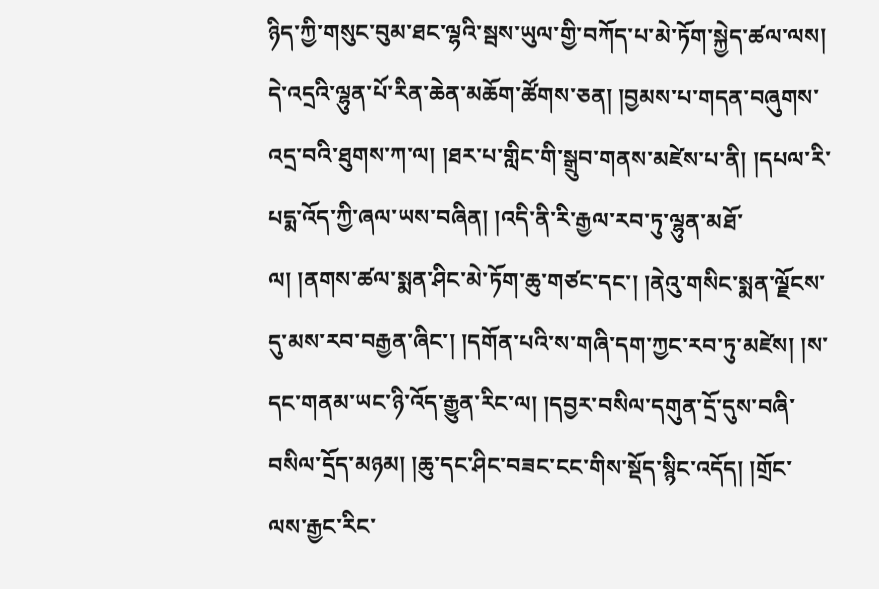ཉིད་ཀྱི་གསུང་བུམ་ཐང་ལྷའི་སྦས་ཡུལ་གྱི་བཀོད་པ་མེ་ཏོག་སྐྱེད་ཚལ་ལས། དེ་འདྲའི་ལྷུན་པོ་རིན་ཆེན་མཆོག་ཚོགས་ཅན། །བྱམས་པ་གདན་བཞུགས་འདྲ་བའི་ཐུགས་ཀ་ལ། །ཐར་པ་གླིང་གི་སྒྲུབ་གནས་མཛེས་པ་ནི། །དཔལ་རི་པདྨ་འོད་ཀྱི་ཞལ་ཡས་བཞིན། །འདི་ནི་རི་རྒྱལ་རབ་ཏུ་ལྷུན་མཐོ་ལ། །ནགས་ཚལ་སྨན་ཤིང་མེ་ཏོག་ཆུ་གཙང་དང་། །ནེའུ་གསིང་སྨན་ལྗོངས་དུ་མས་རབ་བརྒྱན་ཞིང་། །དགོན་པའི་ས་གཞི་དག་ཀྱང་རབ་ཏུ་མཛེས། །ས་དང་གནམ་ཡང་ཉི་འོད་རྒྱུན་རིང་ལ། །དབྱར་བསིལ་དགུན་དྲོ་དུས་བཞི་བསིལ་དྲོད་མཉམ། །ཆུ་དང་ཤིང་བཟང་ངང་གིས་སྡོད་སྙིང་འདོད། །གྲོང་ལས་རྒྱང་རིང་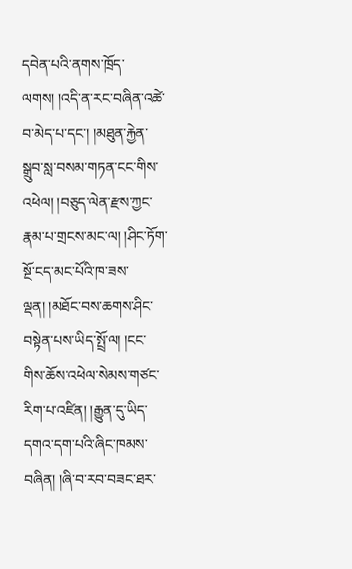དབེན་པའི་ནགས་ཁྲོད་ལགས། །འདི་ན་རང་བཞིན་འཚེ་བ་མེད་པ་དང་། །མཐུན་རྐྱེན་སྒྲུབ་སླ་བསམ་གཏན་ངང་གིས་འཕེལ། །བཅུད་ལེན་རྫས་ཀྱང་རྣམ་པ་གྲངས་མང་ལ། །ཤིང་ཏོག་སྔོ་ངད་མང་པོའི་ཁ་ཟས་ལྡན། །མཐོང་བས་ཆགས་ཤིང་བསྟེན་པས་ཡིད་སྤྲོ་ལ། །ངང་གིས་ཆོས་འཕེལ་སེམས་གཙང་རིག་པ་འཛིན། །རྒྱུན་དུ་ཡིད་དགའ་དག་པའི་ཞིང་ཁམས་བཞིན། །ཞི་བ་རབ་བཟང་ཐར་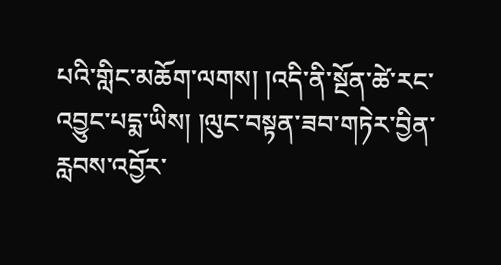པའི་གླིང་མཆོག་ལགས། །འདི་ནི་སྔོན་ཚེ་རང་འབྱུང་པདྨ་ཡིས། །ལུང་བསྟན་ཟབ་གཏེར་བྱིན་རླབས་འབྱོར་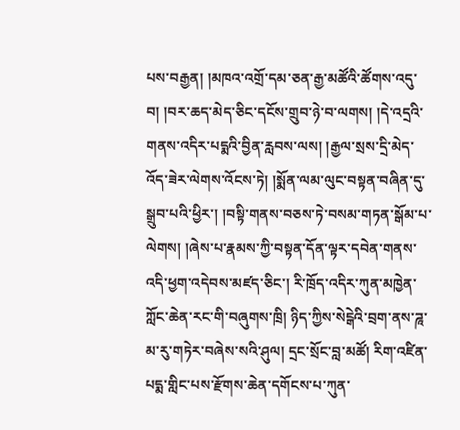པས་བརྒྱན། །མཁའ་འགྲོ་དམ་ཅན་རྒྱ་མཚོའི་ཚོགས་འདུ་བ། །བར་ཆད་མེད་ཅིང་དངོས་གྲུབ་ཉེ་བ་ལགས། །དེ་འདྲའི་གནས་འདིར་པདྨའི་བྱིན་རླབས་ལས། །རྒྱལ་སྲས་དྲི་མེད་འོད་ཟེར་ལེགས་འོངས་ཏེ། །སྨོན་ལམ་ལུང་བསྟན་བཞིན་དུ་སྒྲུབ་པའི་ཕྱིར་། །བསྟི་གནས་བཅས་ཏེ་བསམ་གཏན་སྒོམ་པ་ལེགས། །ཞེས་པ་རྣམས་ཀྱི་བསྟན་དོན་ལྟར་དབེན་གནས་འདི་ཕྱག་འདེབས་མཛད་ཅིང་། རི་ཁྲོད་འདིར་ཀུན་མཁྱེན་ཀློང་ཆེན་རང་གི་བཞུགས་ཁྲི། ཉིད་ཀྱིས་སེངྒེའི་བྲག་ནས་ཌཱ་མ་རུ་གཏེར་བཞེས་སའི་ཤུལ། དྲང་སྲོང་བླ་མཚོ། རིག་འཛིན་པདྨ་གླིང་པས་རྫོགས་ཆེན་དགོངས་པ་ཀུན་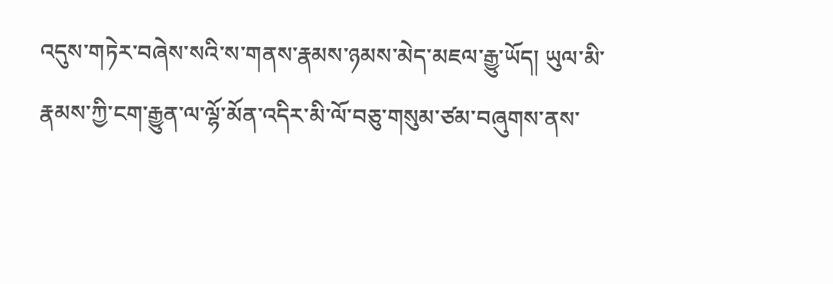འདུས་གཏེར་བཞེས་སའི་ས་གནས་རྣམས་ཉམས་མེད་མཇལ་རྒྱུ་ཡོད། ཡུལ་མི་རྣམས་ཀྱི་ངག་རྒྱུན་ལ་ལྷོ་མོན་འདིར་མི་ལོ་བཅུ་གསུམ་ཙམ་བཞུགས་ནས་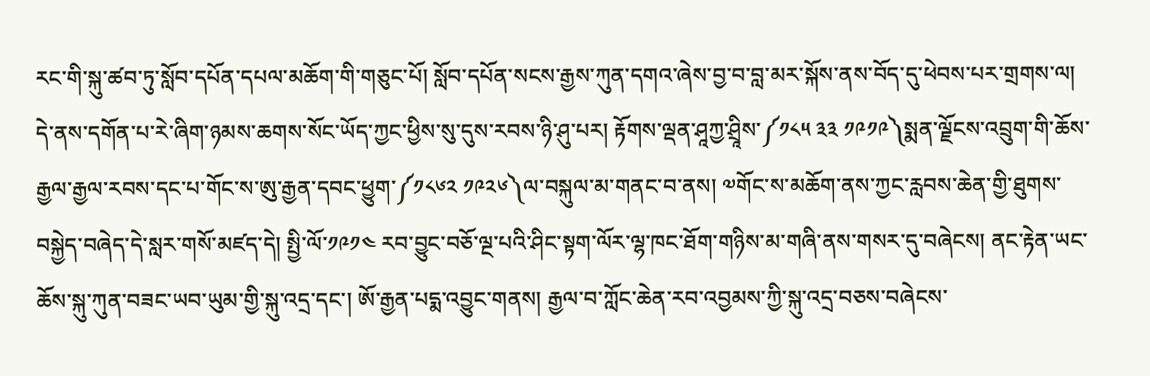རང་གི་སྐུ་ཚབ་ཏུ་སློབ་དཔོན་དཔལ་མཆོག་གི་གཅུང་པོ། སློབ་དཔོན་སངས་རྒྱས་ཀུན་དགའ་ཞེས་བྱ་བ་བླ་མར་སྐོས་ནས་བོད་དུ་ཕེབས་པར་གྲགས་ལ། དེ་ནས་དགོན་པ་རེ་ཞིག་ཉམས་ཆགས་སོང་ཡོད་ཀྱང་ཕྱིས་སུ་དུས་རབས་ཉི་ཤུ་པར། རྟོགས་ལྡན་ཤཱཀྱ་ཤྲཱིས་༼༡༨༥ ༣༣ ༡༩༡༩༽སྨན་ལྗོངས་འབྲུག་གི་ཆོས་རྒྱལ་རྒྱལ་རབས་དང་པ་གོང་ས་ཨུ་རྒྱན་དབང་ཕྱུག་༼༡༨༦༢ ༡༩༢༦༽ལ་བསྐུལ་མ་གནང་བ་ནས། ༧གོང་ས་མཆོག་ནས་ཀྱང་རླབས་ཆེན་གྱི་ཐུགས་བསྐྱེད་བཞེད་དེ་སླར་གསོ་མཛད་དེ། སྤྱི་ལོ་༡༩༡༤ རབ་བྱུང་བཅོ་ལྔ་པའི་ཤིང་སྟག་ལོར་ལྷ་ཁང་ཐོག་གཉིས་མ་གཞི་ནས་གསར་དུ་བཞེངས། ནང་རྟེན་ཡང་ཆོས་སྐུ་ཀུན་བཟང་ཡབ་ཡུམ་གྱི་སྐུ་འདྲ་དང་། ཨོ་རྒྱན་པདྨ་འབྱུང་གནས། རྒྱལ་བ་ཀློང་ཆེན་རབ་འབྱམས་ཀྱི་སྐུ་འདྲ་བཅས་བཞེངས་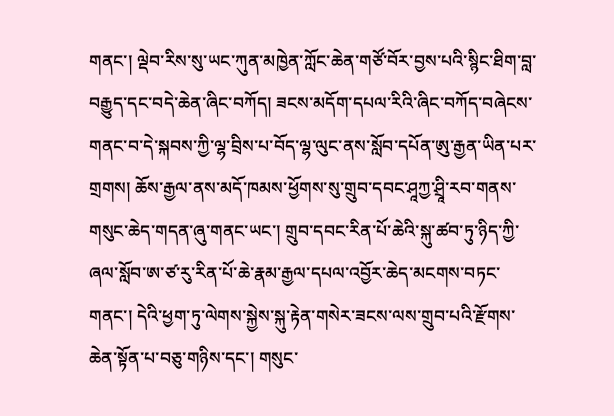གནང་། ལྡེབ་རིས་སུ་ཡང་ཀུན་མཁྱེན་ཀློང་ཆེན་གཙོ་བོར་བྱས་པའི་སྙིང་ཐིག་བླ་བརྒྱུད་དང་བདེ་ཆེན་ཞིང་བཀོད། ཟངས་མདོག་དཔལ་རིའི་ཞིང་བཀོད་བཞེངས་གནང་བ་དེ་སྐབས་ཀྱི་ལྷ་བྲིས་པ་བོད་ལྷ་ལུང་ནས་སློབ་དཔོན་ཨུ་རྒྱན་ཡིན་པར་གྲགས། ཆོས་རྒྱལ་ནས་མདོ་ཁམས་ཕྱོགས་སུ་གྲུབ་དབང་ཤཱཀྱ་ཤྲཱི་རབ་གནས་གསུང་ཆེད་གདན་ཞུ་གནང་ཡང་། གྲུབ་དབང་རིན་པོ་ཆེའི་སྐུ་ཚབ་ཏུ་ཉིད་ཀྱི་ཞལ་སློབ་ཨ་ཙ་རུ་རིན་པོ་ཆེ་རྣམ་རྒྱལ་དཔལ་འབྱོར་ཆེད་མངགས་བཏང་གནང་། དེའི་ཕྱག་ཏུ་ལེགས་སྐྱེས་སྐུ་རྟེན་གསེར་ཟངས་ལས་གྲུབ་པའི་རྫོགས་ཆེན་སྟོན་པ་བཅུ་གཉིས་དང་། གསུང་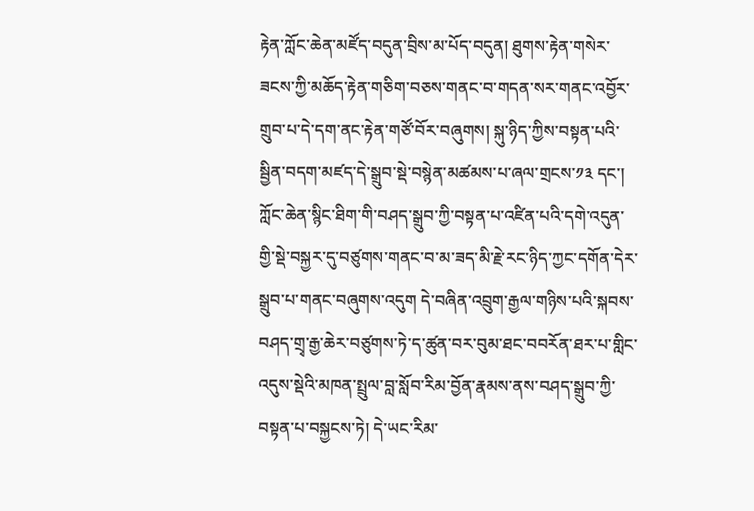རྟེན་ཀློང་ཆེན་མཛོད་བདུན་བྲིས་མ་པོད་བདུན། ཐུགས་རྟེན་གསེར་ཟངས་ཀྱི་མཆོད་རྟེན་གཅིག་བཅས་གནང་བ་གདན་སར་གནང་འབྱོར་གྲུབ་པ་དེ་དག་ནང་རྟེན་གཙོ་བོར་བཞུགས། སྐུ་ཉིད་ཀྱིས་བསྟན་པའི་སྦྱིན་བདག་མཛད་དེ་སྒྲུབ་སྡེ་བསྙེན་མཚམས་པ་ཞལ་གྲངས་༡༣ དང་། ཀློང་ཆེན་སྙིང་ཐིག་གི་བཤད་སྒྲུབ་ཀྱི་བསྟན་པ་འཛིན་པའི་དགེ་འདུན་གྱི་སྡེ་བསྐྱར་དུ་བཙུགས་གནང་བ་མ་ཟད་མི་རྗེ་རང་ཉིད་ཀྱང་དགོན་དེར་སྒྲུབ་པ་གནང་བཞུགས་འདུག དེ་བཞིན་འབྲུག་རྒྱལ་གཉིས་པའི་སྐབས་བཤད་གྲྭ་རྒྱ་ཆེར་བཙུགས་ཏེ་ད་ཚུན་བར་བུམ་ཐང་བབརོན་ཐར་པ་གླིང་འདུས་སྡེའི་མཁན་སྤྲུལ་བླ་སློབ་རིམ་བྱོན་རྣམས་ནས་བཤད་སྒྲུབ་ཀྱི་བསྟན་པ་བསྐྱངས་ཏེ། དེ་ཡང་རིམ་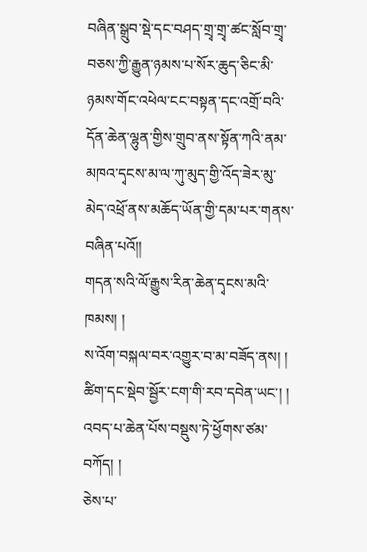བཞིན་སྒྲུབ་སྡེ་དང་བཤད་གྲྭ་གྲྭ་ཚང་སློབ་གྲྭ་བཅས་ཀྱི་རྒྱུན་ཉམས་པ་སོར་ཆུད་ཅིང་མི་ཉམས་གོང་འཕེལ་ངང་བསྟན་དང་འགྲོ་བའི་དོན་ཆེན་ལྷུན་གྱིས་གྲུབ་ནས་སྟོན་ཀའི་ནམ་མཁའ་དྭངས་མ་ལ་ཀུ་མུད་གྱི་འོད་ཟེར་མུ་མེད་འཕྲོ་ནས་མཆོད་ཡོན་གྱི་དམ་པར་གནས་བཞིན་པའོ།།
གདན་སའི་ལོ་རྒྱུས་རིན་ཆེན་དྭངས་མའི་ཁམས། །
ས་འོག་བསྐལ་བར་འགྱུར་བ་མ་བཟོད་ནས། །
ཚིག་དང་སྡེབ་སྦྱོར་ངག་གི་རབ་དབེན་ཡང་། །
འབད་པ་ཆེན་པོས་བསྡུས་ཏེ་ཕྱོགས་ཙམ་བཀོད། །
ཅེས་པ་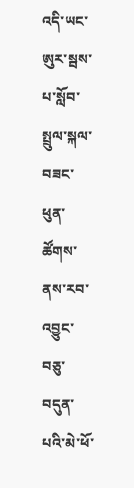འདི་ཡང་ཨུར་སྦས་པ་སློབ་སྤྲུལ་སྐལ་བཟང་ཕུན་ཚོགས་ནས་རབ་འབྱུང་བཅུ་བདུན་པའི་མེ་ཕོ་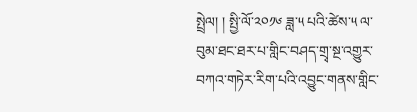སྤྲེལ། ། སྤྱི་ལོ་༢༠༡༦ ཟླ་༥ པའི་ཚེས་༥ ལ་བུམ་ཐང་ཐར་པ་གླིང་བཤད་གྲྭ་སྔ་འགྱུར་བཀའ་གཏེར་རིག་པའི་འབྱུང་གནས་གླིང་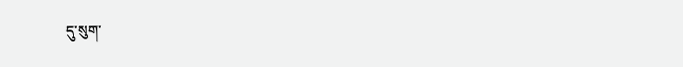དུ་སུག་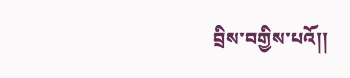བྲིས་བགྱིས་པའོ།།